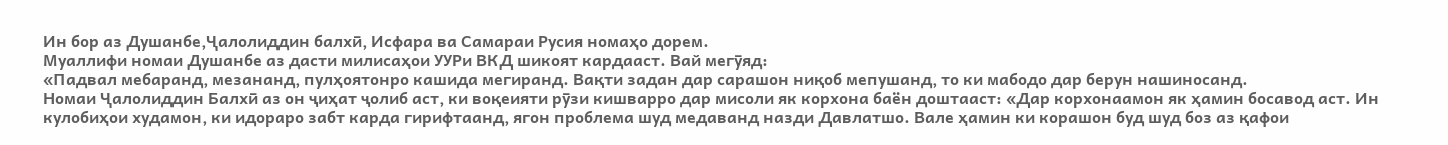Ин бор аз Душанбе,Ҷалолиддин балхӣ, Исфара ва Самараи Русия номаҳо дорем.
Муаллифи номаи Душанбе аз дасти милисаҳои УУРи ВКД шикоят кардааст. Вай мегӯяд:
«Падвал мебаранд, мезананд, пулҳоятонро кашида мегиранд. Вақти задан дар сарашон ниқоб мепушанд, то ки мабодо дар берун нашиносанд.
Номаи Ҷалолиддин Балхӣ аз он ҷиҳат ҷолиб аст, ки воқеияти рӯзи кишварро дар мисоли як корхона баён доштааст: «Дар корхонаамон як ҳамин босавод аст. Ин кулобиҳои худамон, ки идораро забт карда гирифтаанд, ягон проблема шуд медаванд назди Давлатшо. Вале ҳамин ки корашон буд шуд боз аз қафои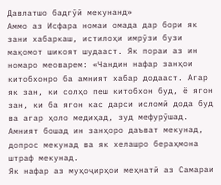Давлатшо бадгӯӣ мекунанд»
Аммо аз Исфара номаи омада дар бори як зани хабаркаш, истилоҳи имрӯзи бузи мақомот шикоят шудааст. Як пораи аз ин номаро меоварем: «Чандин нафар занҳои китобхонро ба амният хабар додааст. Агар як зан, ки солҳо пеш китобхон буд, ё ягон зан, ки ба ягон кас дарси исломӣ дода буд ва агар ҳоло медиҳад, зуд мефурӯшад.
Амният бошад ин занҳоро даъват мекунад, допрос мекунад ва як хелашро бераҳмона штраф мекунад.
Як нафар аз муҳоҷирҳои меҳнатӣ аз Самараи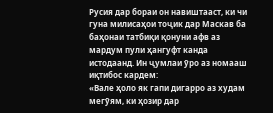Русия дар бораи он навиштааст, ки чи гуна милисаҳои тоҷик дар Маскав ба баҳонаи татбиқи қонуни афв аз мардум пули ҳангуфт канда истодаанд. Ин ҷумлаи ӯро аз номааш иқтибос кардем:
«Вале ҳоло як гапи дигарро аз худам мегӯям, ки ҳозир дар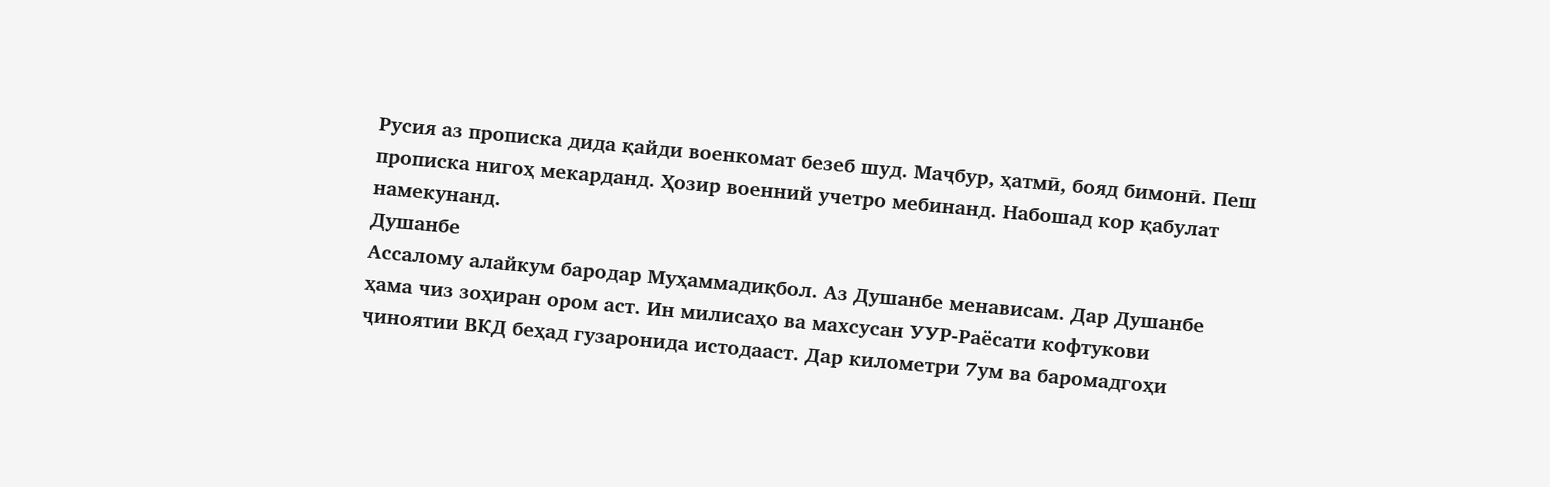Русия аз прописка дида қайди военкомат безеб шуд. Маҷбур, ҳатмӣ, бояд бимонӣ. Пеш прописка нигоҳ мекарданд. Ҳозир военний учетро мебинанд. Набошад кор қабулат намекунанд.
Душанбе
Ассалому алайкум бародар Муҳаммадиқбол. Аз Душанбе менависам. Дар Душанбе ҳама чиз зоҳиран ором аст. Ин милисаҳо ва махсусан УУР-Раёсати кофтукови ҷиноятии ВКД беҳад гузаронида истодааст. Дар километри 7ум ва баромадгоҳи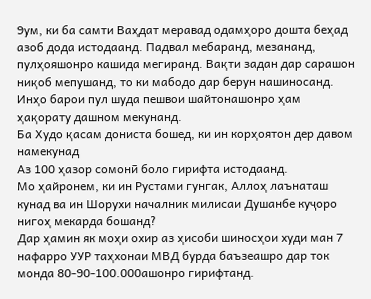9ум, ки ба самти Ваҳдат меравад одамҳоро дошта беҳад азоб дода истодаанд. Падвал мебаранд, мезананд, пулҳояшонро кашида мегиранд. Вақти задан дар сарашон ниқоб мепушанд, то ки мабодо дар берун нашиносанд. Инҳо барои пул шуда пешвои шайтонашонро ҳам ҳақорату дашном мекунанд.
Ба Худо қасам дониста бошед, ки ин корҳоятон дер давом намекунад
Аз 100 ҳазор сомонӣ боло гирифта истодаанд.
Мо ҳайронем, ки ин Рустами гунгак, Аллоҳ лаънаташ кунад ва ин Шорухи началник милисаи Душанбе куҷоро нигоҳ мекарда бошанд?
Дар ҳамин як моҳи охир аз ҳисоби шиносҳои худи ман 7 нафарро УУР таҳхонаи МВД бурда баъзеашро дар ток монда 80-90-100.000ашонро гирифтанд.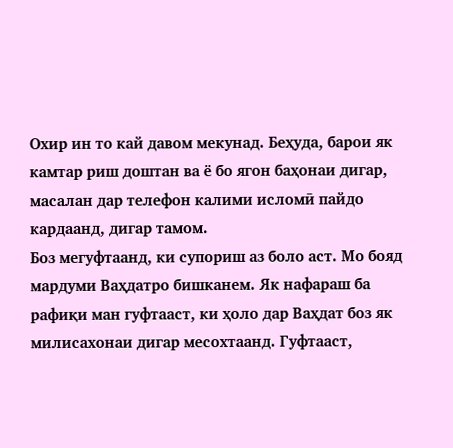Охир ин то кай давом мекунад. Беҳуда, барои як камтар риш доштан ва ё бо ягон баҳонаи дигар, масалан дар телефон калими исломӣ пайдо кардаанд, дигар тамом.
Боз мегуфтаанд, ки супориш аз боло аст. Мо бояд мардуми Ваҳдатро бишканем. Як нафараш ба рафиқи ман гуфтааст, ки ҳоло дар Ваҳдат боз як милисахонаи дигар месохтаанд. Гуфтааст,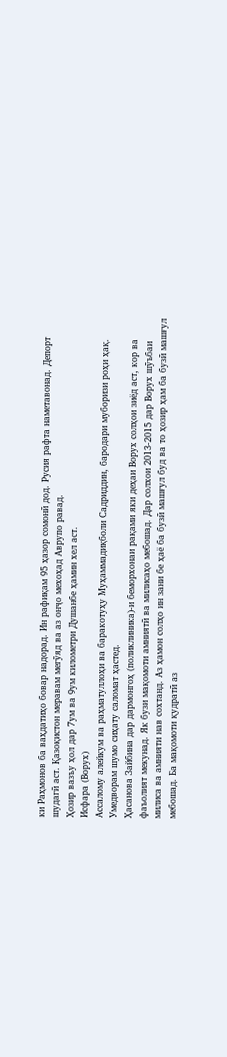ки Раҳмонов ба ваҳдатиҳо бовар надорад. Ин рафиқам 95 ҳазор сомонӣ дод. Русия рафта наметавонад. Депорт шудагӣ аст. Қазоқистон меравам мегӯяд ва аз онҷо мехоҳад Аврупо равад.
Ҳозир вазъу ҳол дар 7ум ва 9ум километри Душанбе ҳамин хел аст.
Исфара (Ворух)
Ассалому алейкум ва раҳматуллоҳи ва баракотуҳу Муҳаммадиқболи Садриддин, бародари муборизи роҳи ҳақ. Умедворам шумо сиҳату саломат ҳастед.
Ҳасанова Зайбина дар дармонгоҳ (поликлиника)-и беморхонаи рақами яки деҳаи Ворух солҳои зиёд аст, кор ва фаъолият мекунад. Як бузи мақомоти амниятӣ ва милисаҳо мебошад. Дар солхои 2013-2015 дар Ворух шӯъбаи милиса ва амнияти нав сохтанд. Аз ҳамон солҳо ин зани бе ҳаё ба бузӣ машғул буд ва то ҳозир ҳам ба бузӣ машғул мебошад. Ба мақомоти қудратӣ аз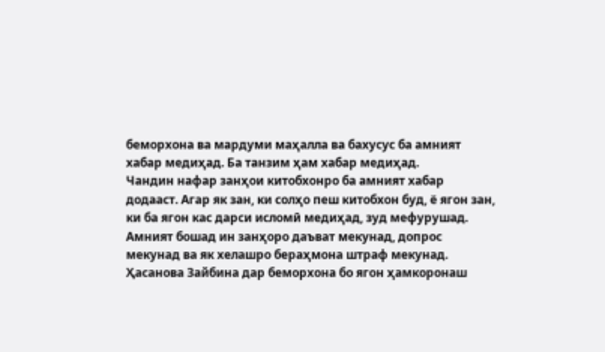беморхона ва мардуми маҳалла ва бахусус ба амният хабар медиҳад. Ба танзим ҳам хабар медиҳад.
Чандин нафар занҳои китобхонро ба амният хабар додааст. Агар як зан, ки солҳо пеш китобхон буд, ё ягон зан, ки ба ягон кас дарси исломӣ медиҳад, зуд мефурушад.
Амният бошад ин занҳоро даъват мекунад, допрос мекунад ва як хелашро бераҳмона штраф мекунад.
Ҳасанова Зайбина дар беморхона бо ягон ҳамкоронаш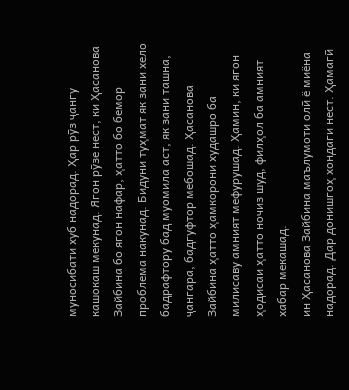муносибати хуб надорад. Ҳар рӯз ҷангу кашокаш мекунад. Ягон рӯзе нест, ки Ҳасанова Зайбина бо ягон нафар, ҳатто бо бемор проблема накунад. Бидуни туҳмат як зани хело бадрафтору бад муомила аст, як зани ташна, ҷангара, бадгуфтор мебошад. Ҳасанова Зайбина ҳатто ҳамкорони худашро ба милисаву амният мефурушад. Ҳамин, ки ягон ҳодисаи ҳатто ночиз шуд, филҳол ба амният хабар мекашад.
ин Ҳасанова Зайбина маълумоти олӣ ё миёна надорад. Дар донишгоҳ хондаги нест. Ҳамагӣ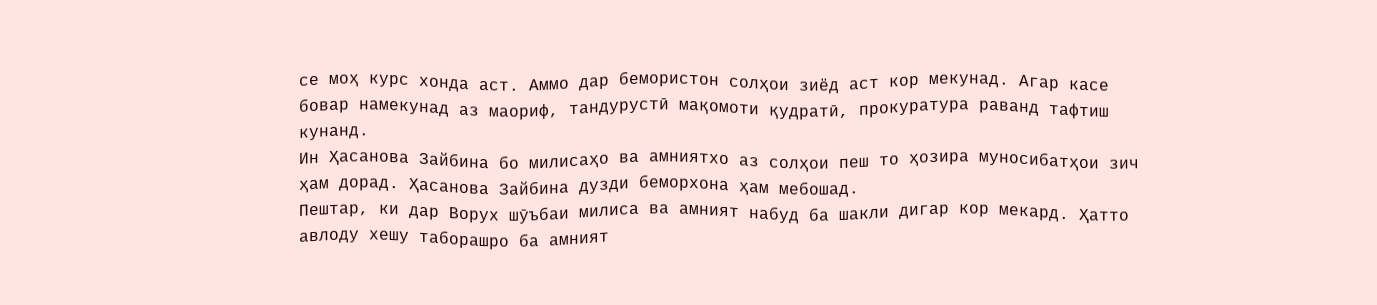се моҳ курс хонда аст. Аммо дар бемористон солҳои зиёд аст кор мекунад. Агар касе бовар намекунад аз маориф, тандурустӣ мақомоти қудратӣ, прокуратура раванд тафтиш кунанд.
Ин Ҳасанова Зайбина бо милисаҳо ва амниятхо аз солҳои пеш то ҳозира муносибатҳои зич ҳам дорад. Ҳасанова Зайбина дузди беморхона ҳам мебошад.
Пештар, ки дар Ворух шӯъбаи милиса ва амният набуд ба шакли дигар кор мекард. Ҳатто авлоду хешу таборашро ба амният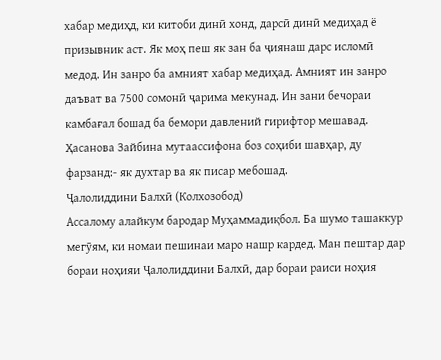хабар медиҳд, ки китоби динӣ хонд, дарсӣ динӣ медиҳад ё призывник аст. Як моҳ пеш як зан ба ҷиянаш дарс исломӣ медод. Ин занро ба амният хабар медиҳад. Амният ин занро даъват ва 7500 сомонӣ ҷарима мекунад. Ин зани бечораи камбағал бошад ба бемори давлений гирифтор мешавад. Ҳасанова Зайбина мутаассифона боз соҳиби шавҳар, ду фарзанд:- як духтар ва як писар мебошад.
Ҷалолиддини Балхӣ (Колхозобод)
Ассалому алайкум бародар Муҳаммадиқбол. Ба шумо ташаккур мегӯям, ки номаи пешинаи маро нашр кардед. Ман пештар дар бораи ноҳияи Ҷалолиддини Балхӣ, дар бораи раиси ноҳия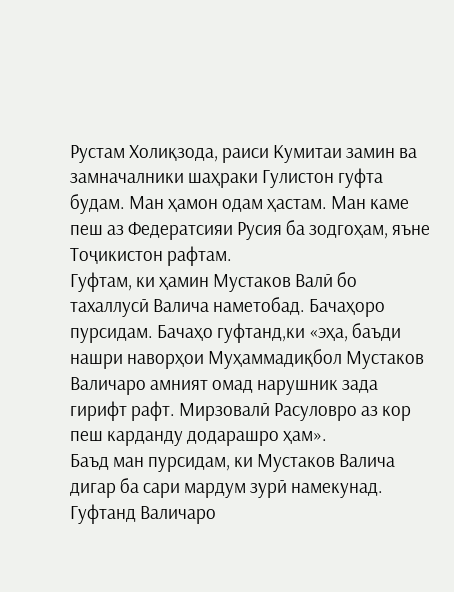Рустам Холиқзода, раиси Кумитаи замин ва замначалники шаҳраки Гулистон гуфта будам. Ман ҳамон одам ҳастам. Ман каме пеш аз Федератсияи Русия ба зодгоҳам, яъне Тоҷикистон рафтам.
Гуфтам, ки ҳамин Мустаков Валӣ бо тахаллусӣ Валича наметобад. Бачаҳоро пурсидам. Бачаҳо гуфтанд,ки «эҳа, баъди нашри наворҳои Муҳаммадиқбол Мустаков Валичаро амният омад нарушник зада гирифт рафт. Мирзовалӣ Расуловро аз кор пеш карданду додарашро ҳам».
Баъд ман пурсидам, ки Мустаков Валича дигар ба сари мардум зурӣ намекунад. Гуфтанд Валичаро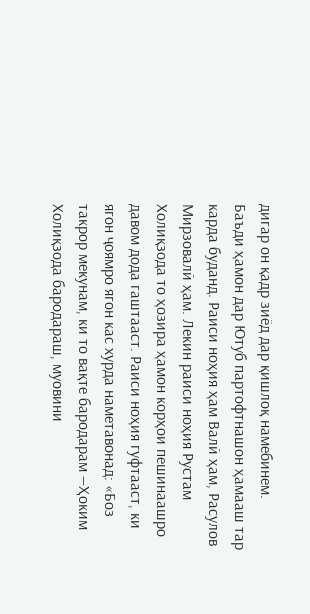дигар он қадр зиёд дар қишлоқ намебинем.
Баъди ҳамон дар Ютуб партофтнашон ҳамааш тар карда буданд. Раиси ноҳия ҳам Валӣ ҳам, Расулов Мирзовалӣ ҳам. Лекин раиси ноҳия Рустам Холиқзода то ҳозира ҳамон корҳои пешинаашро давом дода гаштааст. Раиси ноҳия гуфтааст, ки ягон ҷоямро ягон кас хурда наметавонад: «Боз такрор мекунам, ки то вақте бародарам —Ҳоким Холиқзода бародараш, муовини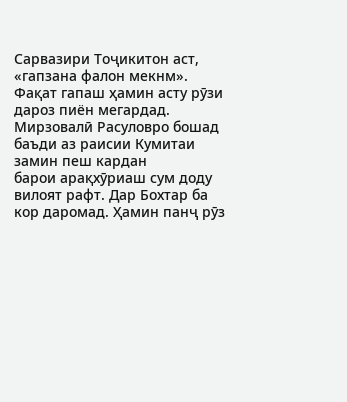Сарвазири Тоҷикитон аст, «гапзана фалон мекнм». Фақат гапаш ҳамин асту рӯзи дароз пиён мегардад.
Мирзовалӣ Расуловро бошад баъди аз раисии Кумитаи замин пеш кардан
барои арақхӯриаш сум доду вилоят рафт. Дар Бохтар ба кор даромад. Ҳамин панҷ рӯз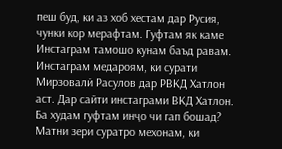пеш буд, ки аз хоб хестам дар Русия, чунки кор мерафтам. Гуфтам як каме Инстаграм тамошо кунам баъд равам. Инстаграм медароям, ки сурати Мирзовалӣ Расулов дар РВКД Хатлон аст. Дар сайти инстаграми ВКД Хатлон. Ба худам гуфтам инҷо чи гап бошад? Матни зери суратро мехонам, ки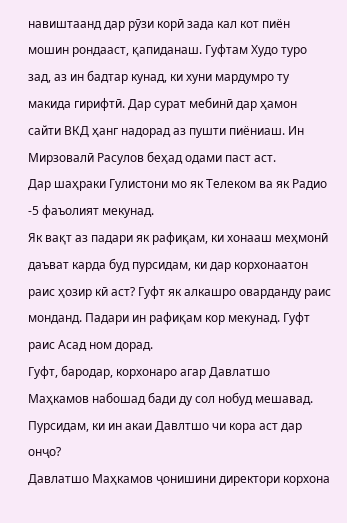навиштаанд дар рӯзи корӣ зада кал кот пиён мошин рондааст, қапиданаш. Гуфтам Худо туро зад, аз ин бадтар кунад, ки хуни мардумро ту макида гирифтӣ. Дар сурат мебинӣ дар ҳамон сайти ВКД ҳанг надорад аз пушти пиёниаш. Ин Мирзовалӣ Расулов беҳад одами паст аст.
Дар шаҳраки Гулистони мо як Телеком ва як Радио -5 фаъолият мекунад.
Як вақт аз падари як рафиқам, ки хонааш меҳмонӣ даъват карда буд пурсидам, ки дар корхонаатон раис ҳозир кӣ аст? Гуфт як алкашро оварданду раис монданд. Падари ин рафиқам кор мекунад. Гуфт раис Асад ном дорад.
Гуфт, бародар, корхонаро агар Давлатшо Маҳкамов набошад бади ду сол нобуд мешавад. Пурсидам, ки ин акаи Давлтшо чи кора аст дар онҷо?
Давлатшо Маҳкамов ҷонишини директори корхона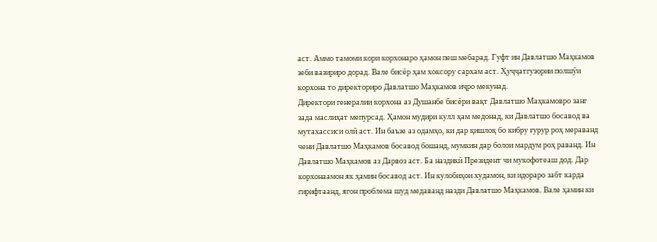аст. Аммо тамоми кори корхонаро ҳамон пеш мебарад. Гуфт ин Давлатшо Маҳкамов зеби вазириро дорад. Вале бисёр ҳам хоксору сархам аст. Ҳуҷҷатгузории полшӯи корхона то директориро Давлатшо Маҳкамов иҷро мекунад.
Директори генералии корхона аз Душанбе бисёри вақт Давлатшо Маҳкамовро занг зада маслиҳат мепурсад. Ҳамон мудири кулл ҳам медонад, ки Давлатшо босавод ва мутахассиси олӣ аст. Ин баъзе аз одамҳо, ки дар қишлоқ бо кибру ғурур роҳ мераванд чени Давлатшо Маҳкамов босавод бошанд, мумкин дар болои мардум роҳ раванд. Ин Давлатшо Маҳкамов аз Дарвоз аст. Ба наздикӣ Президент чи мукофотеаш дод. Дар корхонаамон як ҳамин босавод аст. Ин кулобиҳои худамон, ки идораро забт карда гирифтаанд, ягон проблема шуд медаванд назди Давлатшо Маҳкамов. Вале ҳамин ки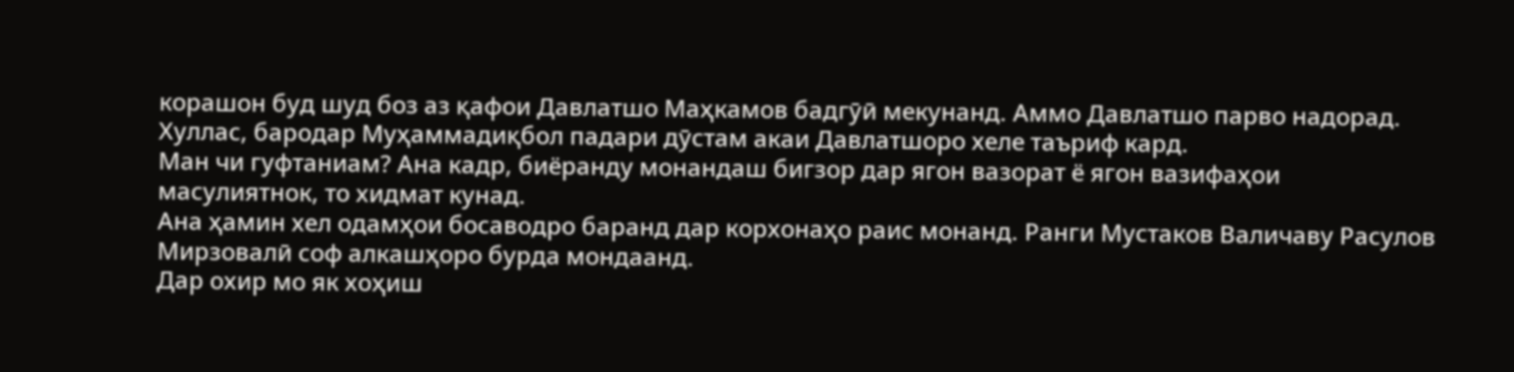корашон буд шуд боз аз қафои Давлатшо Маҳкамов бадгӯӣ мекунанд. Аммо Давлатшо парво надорад. Хуллас, бародар Муҳаммадиқбол падари дӯстам акаи Давлатшоро хеле таъриф кард.
Ман чи гуфтаниам? Ана кадр, биёранду монандаш бигзор дар ягон вазорат ё ягон вазифаҳои масулиятнок, то хидмат кунад.
Ана ҳамин хел одамҳои босаводро баранд дар корхонаҳо раис монанд. Ранги Мустаков Валичаву Расулов Мирзовалӣ соф алкашҳоро бурда мондаанд.
Дар охир мо як хоҳиш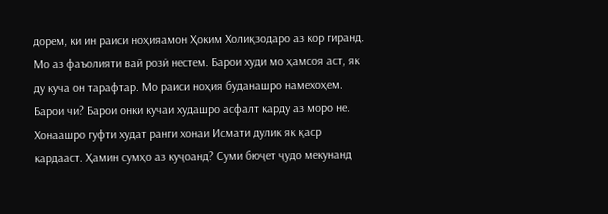дорем, ки ин раиси ноҳияамон Ҳоким Холиқзодаро аз кор гиранд. Мо аз фаъолияти вай розӣ нестем. Барои худи мо ҳамсоя аст, як ду куча он тарафтар. Мо раиси ноҳия буданашро намехоҳем. Барои чи? Барои онки кучаи худашро асфалт карду аз моро не. Хонаашро гуфти худат ранги хонаи Исмати дулик як қаср кардааст. Ҳамин сумҳо аз куҷоанд? Суми бюҷет ҷудо мекунанд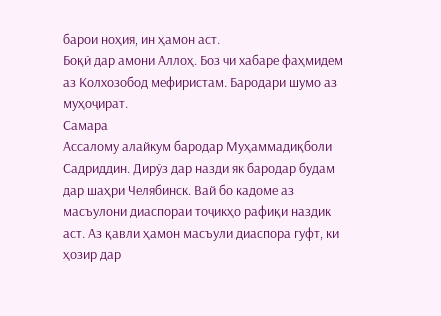барои ноҳия, ин ҳамон аст.
Боқӣ дар амони Аллоҳ. Боз чи хабаре фаҳмидем аз Колхозобод мефиристам. Бародари шумо аз муҳоҷират.
Самара
Ассалому алайкум бародар Муҳаммадиқболи Садриддин. Дирӯз дар назди як бародар будам дар шаҳри Челябинск. Вай бо кадоме аз масъулони диаспораи тоҷикҳо рафиқи наздик аст. Аз қавли ҳамон масъули диаспора гуфт, ки ҳозир дар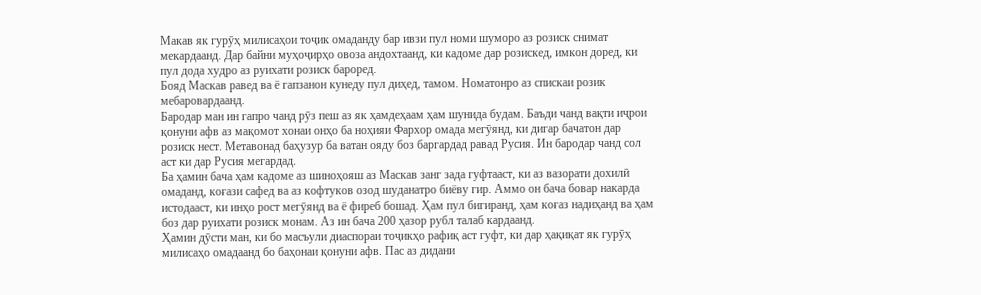Макав як гурӯҳ милисаҳои тоҷик омаданду бар ивзи пул номи шуморо аз розиск снимат мекардаанд. Дар байни муҳоҷирҳо овоза андохтаанд, ки кадоме дар розискед, имкон доред, ки пул дода худро аз руихати розиск бароред.
Бояд Маскав равед ва ё гапзанон кунеду пул диҳед, тамом. Номатонро аз спискаи розик мебаровардаанд.
Бародар ман ин гапро чанд рӯз пеш аз як ҳамдеҳаам ҳам шунида будам. Баъди чанд вақти иҷрои қонуни афв аз мақомот хонаи онҳо ба ноҳияи Фархор омада мегӯянд, ки дигар бачатон дар розиск нест. Метавонад баҳузур ба ватан ояду боз баргардад равад Русия. Ин бародар чанд сол аст ки дар Русия мегардад.
Ба ҳамин бача ҳам кадоме аз шиноҳояш аз Маскав занг зада гуфтааст, ки аз вазорати дохилӣ омаданд, коғази сафед ва аз кофтуков озод шуданатро биёву гир. Аммо он бача бовар накарда истодааст, ки инҳо рост мегӯянд ва ё фиреб бошад. Ҳам пул бигиранд, ҳам коғаз надиҳанд ва ҳам боз дар руихати розиск монам. Аз ин бача 200 ҳазор рубл талаб кардаанд.
Ҳамин дӯсти ман, ки бо масъули диаспораи тоҷикҳо рафиқ аст гуфт, ки дар ҳақиқат як гурӯҳ милисаҳо омадаанд бо баҳонаи қонуни афв. Пас аз дидани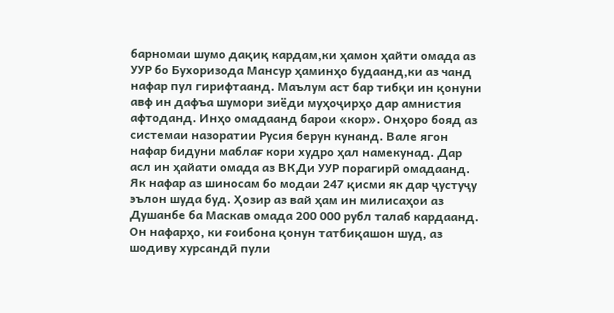барномаи шумо дақиқ кардам,ки ҳамон ҳайти омада аз УУР бо Бухоризода Мансур ҳаминҳо будаанд,ки аз чанд нафар пул гирифтаанд. Маълум аст бар тибқи ин қонуни авф ин дафъа шумори зиёди муҳоҷирҳо дар амнистия афтоданд. Инҳо омадаанд барои «кор». Онҳоро бояд аз системаи назоратии Русия берун кунанд. Вале ягон нафар бидуни маблағ кори худро ҳал намекунад. Дар асл ин ҳайати омада аз ВКДи УУР порагирӣ омадаанд.
Як нафар аз шиносам бо модаи 247 қисми як дар ҷустуҷу эълон шуда буд. Ҳозир аз вай ҳам ин милисаҳои аз Душанбе ба Маскав омада 200 000 рубл талаб кардаанд.
Он нафарҳо, ки ғоибона қонун татбиқашон шуд, аз шодиву хурсандӣ пули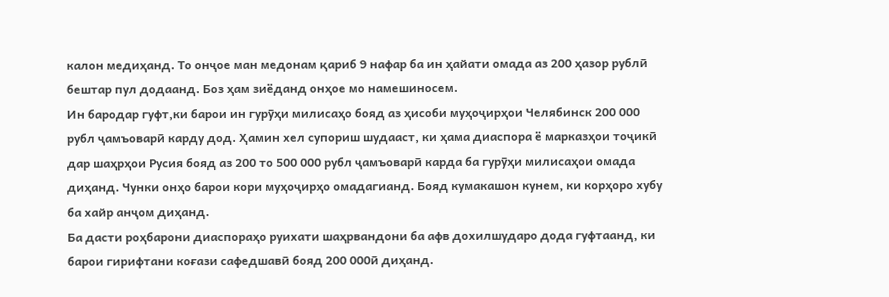калон медиҳанд. То онҷое ман медонам қариб 9 нафар ба ин ҳайати омада аз 200 ҳазор рублӣ бештар пул додаанд. Боз ҳам зиёданд онҳое мо намешиносем.
Ин бародар гуфт,ки барои ин гурӯҳи милисаҳо бояд аз ҳисоби муҳоҷирҳои Челябинск 200 000 рубл ҷамъоварӣ карду дод. Ҳамин хел супориш шудааст, ки ҳама диаспора ё марказҳои тоҷикӣ дар шаҳрҳои Русия бояд аз 200 то 500 000 рубл ҷамъоварӣ карда ба гурӯҳи милисаҳои омада диҳанд. Чунки онҳо барои кори муҳоҷирҳо омадагианд. Бояд кумакашон кунем, ки корҳоро хубу ба хайр анҷом диҳанд.
Ба дасти роҳбарони диаспораҳо руихати шаҳрвандони ба афв дохилшударо дода гуфтаанд, ки барои гирифтани коғази сафедшавӣ бояд 200 000ӣ диҳанд.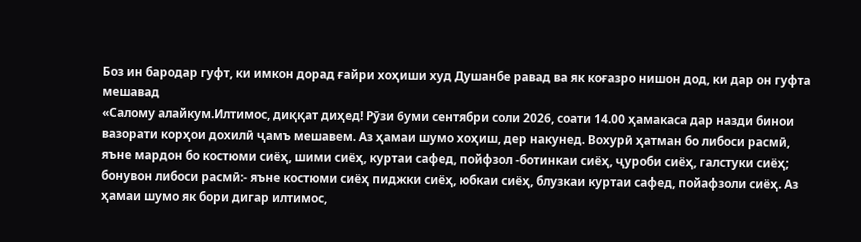Боз ин бародар гуфт, ки имкон дорад ғайри хоҳиши худ Душанбе равад ва як коғазро нишон дод, ки дар он гуфта мешавад
«Салому алайкум.Илтимос, диққат диҳед! Рӯзи 6уми сентябри соли 2026, соати 14.00 ҳамакаса дар назди бинои вазорати корҳои дохилӣ ҷамъ мешавем. Аз ҳамаи шумо хоҳиш, дер накунед. Вохурӣ ҳатман бо либоси расмӣ, яъне мардон бо костюми сиёҳ, шими сиёҳ, куртаи сафед, пойфзол -ботинкаи сиёҳ, ҷуроби сиёҳ, галстуки сиёҳ;
бонувон либоси расмӣ:- яъне костюми сиёҳ пиджки сиёҳ, юбкаи сиёҳ, блузкаи куртаи сафед, пойафзоли сиёҳ. Аз ҳамаи шумо як бори дигар илтимос,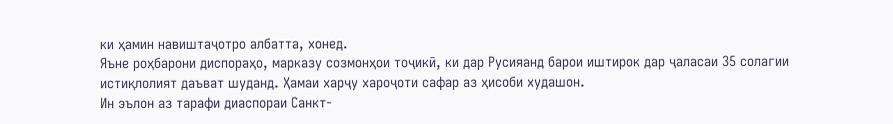ки ҳамин навиштаҷотро албатта, хонед.
Яъне роҳбарони диспораҳо, марказу созмонҳои тоҷикӣ, ки дар Русияанд барои иштирок дар ҷаласаи 35 солагии истиқлолият даъват шуданд. Ҳамаи харҷу хароҷоти сафар аз ҳисоби худашон.
Ин эълон аз тарафи диаспораи Санкт-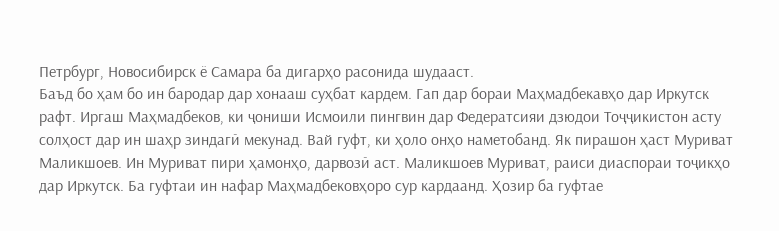Петрбург, Новосибирск ё Самара ба дигарҳо расонида шудааст.
Баъд бо ҳам бо ин бародар дар хонааш суҳбат кардем. Гап дар бораи Маҳмадбекавҳо дар Иркутск рафт. Иргаш Маҳмадбеков, ки ҷониши Исмоили пингвин дар Федератсияи дзюдои Тоҷҷикистон асту солҳост дар ин шаҳр зиндагӣ мекунад. Вай гуфт, ки ҳоло онҳо наметобанд. Як пирашон ҳаст Муриват Маликшоев. Ин Муриват пири ҳамонҳо, дарвозӣ аст. Маликшоев Муриват, раиси диаспораи тоҷикҳо дар Иркутск. Ба гуфтаи ин нафар Маҳмадбековҳоро сур кардаанд. Ҳозир ба гуфтае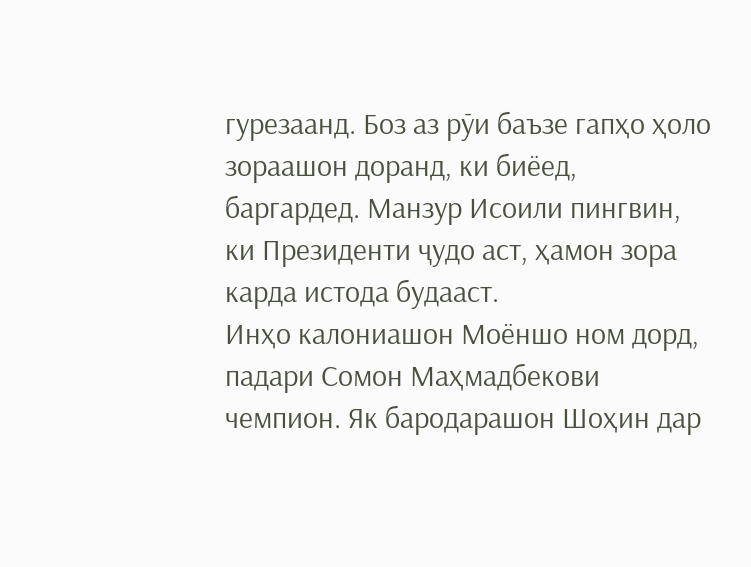гурезаанд. Боз аз рӯи баъзе гапҳо ҳоло зораашон доранд, ки биёед, баргардед. Манзур Исоили пингвин, ки Президенти ҷудо аст, ҳамон зора карда истода будааст.
Инҳо калониашон Моёншо ном дорд, падари Сомон Маҳмадбекови чемпион. Як бародарашон Шоҳин дар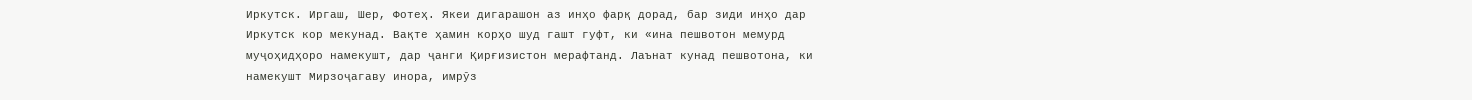Иркутск. Иргаш, Шер, Фотеҳ. Якеи дигарашон аз инҳо фарқ дорад, бар зиди инҳо дар Иркутск кор мекунад. Вақте ҳамин корҳо шуд гашт гуфт, ки «ина пешвотон мемурд муҷоҳидҳоро намекушт, дар ҷанги Қирғизистон мерафтанд. Лаънат кунад пешвотона, ки намекушт Мирзоҷагаву инора, имрӯз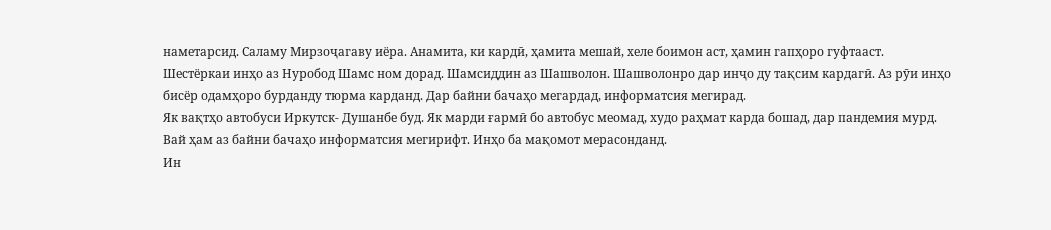наметарсид. Саламу Мирзоҷагаву иёра. Анамита, ки кардӣ, ҳамита мешай, хеле боимон аст, ҳамин гапҳоро гуфтааст.
Шестёркаи инҳо аз Нуробод Шамс ном дорад. Шамсиддин аз Шашволон. Шашволонро дар инҷо ду тақсим кардагӣ. Аз рӯи инҳо бисёр одамҳоро бурданду тюрма карданд. Дар байни бачаҳо мегардад, информатсия мегирад.
Як вақтҳо автобуси Иркутск- Душанбе буд. Як марди ғармӣ бо автобус меомад, худо раҳмат карда бошад, дар пандемия мурд. Вай ҳам аз байни бачаҳо информатсия мегирифт. Инҳо ба мақомот мерасонданд.
Ин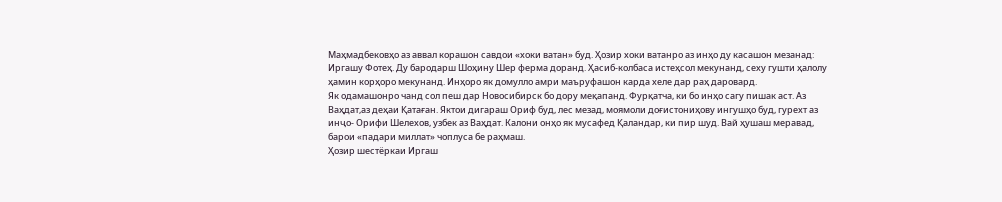Маҳмадбековҳо аз аввал корашон савдои «хоки ватан» буд. Ҳозир хоки ватанро аз инҳо ду касашон мезанад: Иргашу Фотеҳ. Ду бародарш Шоҳину Шер ферма доранд. Ҳасиб-колбаса истеҳсол мекунанд, сеху гушти ҳалолу ҳамин корҳоро мекунанд. Инҳоро як домулло амри маъруфашон карда хеле дар раҳ даровард.
Як одамашонро чанд сол пеш дар Новосибирск бо дору меқапанд. Фурқатча, ки бо инҳо сагу пишак аст. Аз Ваҳдат,аз деҳаи Қатаған. Яктои дигараш Ориф буд, лес мезад, моямоли доғистониҳову ингушҳо буд, гурехт аз инҷо- Орифи Шелехов, узбек аз Ваҳдат. Калони онҳо як мусафед Қаландар, ки пир шуд. Вай ҳушаш меравад, барои «падари миллат» чоплуса бе раҳмаш.
Ҳозир шестёркаи Иргаш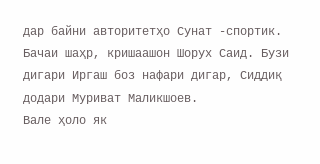дар байни авторитетҳо Сунат -спортик. Бачаи шаҳр, кришаашон Шорух Саид. Бузи дигари Иргаш боз нафари дигар, Сиддиқ додари Муриват Маликшоев.
Вале ҳоло як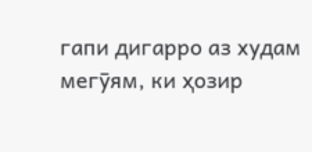гапи дигарро аз худам мегӯям, ки ҳозир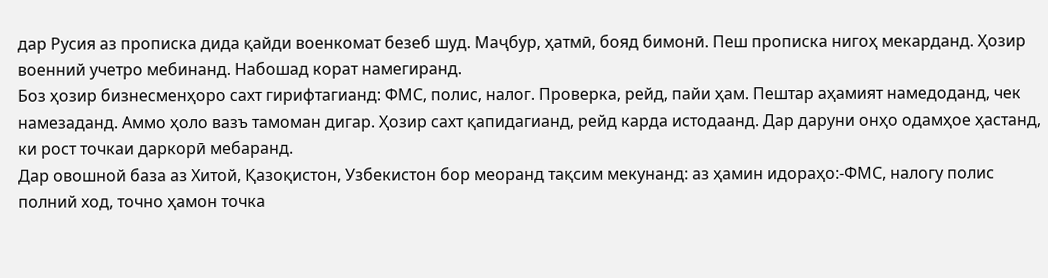дар Русия аз прописка дида қайди военкомат безеб шуд. Маҷбур, ҳатмӣ, бояд бимонӣ. Пеш прописка нигоҳ мекарданд. Ҳозир военний учетро мебинанд. Набошад корат намегиранд.
Боз ҳозир бизнесменҳоро сахт гирифтагианд: ФМС, полис, налог. Проверка, рейд, пайи ҳам. Пештар аҳамият намедоданд, чек намезаданд. Аммо ҳоло вазъ тамоман дигар. Ҳозир сахт қапидагианд, рейд карда истодаанд. Дар даруни онҳо одамҳое ҳастанд, ки рост точкаи даркорӣ мебаранд.
Дар овошной база аз Хитой, Қазоқистон, Узбекистон бор меоранд тақсим мекунанд: аз ҳамин идораҳо:-ФМС, налогу полис полний ход, точно ҳамон точка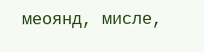меоянд, мисле,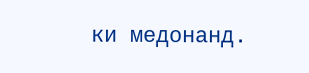ки медонанд.